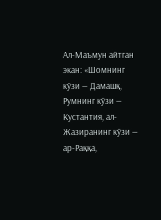Ал-Маъмун айтган экан: «Шомнинг кўзи — Дамашқ, Румнинг кўзи — Кустантия, ал-Жазиранинг кўзи — ар-Раққа,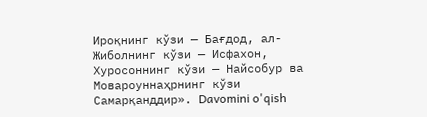Ироқнинг кўзи — Бағдод, ал-Жиболнинг кўзи — Исфахон, Хуросоннинг кўзи — Найсобур ва Мовароуннаҳрнинг кўзи Самарқанддир». Davomini o'qish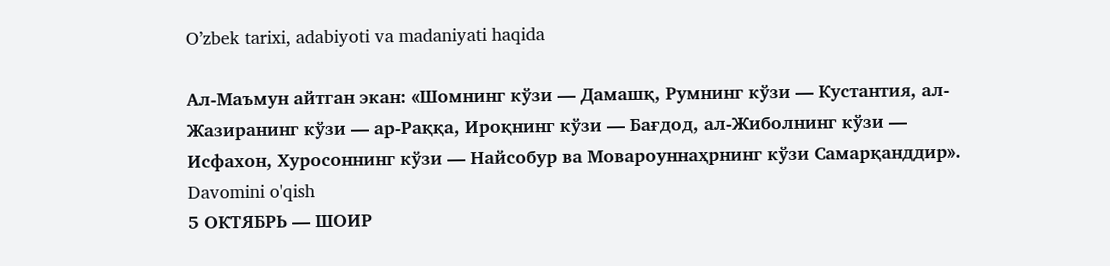O’zbek tarixi, adabiyoti va madaniyati haqida

Ал-Маъмун айтган экан: «Шомнинг кўзи — Дамашқ, Румнинг кўзи — Кустантия, ал-Жазиранинг кўзи — ар-Раққа, Ироқнинг кўзи — Бағдод, ал-Жиболнинг кўзи — Исфахон, Хуросоннинг кўзи — Найсобур ва Мовароуннаҳрнинг кўзи Самарқанддир». Davomini o'qish
5 ОКТЯБРЬ — ШОИР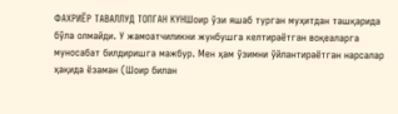ФАХРИЁР ТАВАЛЛУД ТОПГАН КУНШоир ўзи яшаб турган муҳитдан ташқарида бўла олмайди. У жамоатчиликни жунбушга келтираётган воқеаларга муносабат билдиришга мажбур. Мен ҳам ўзимни ўйлантираётган нарсалар ҳақида ёзаман (Шоир билан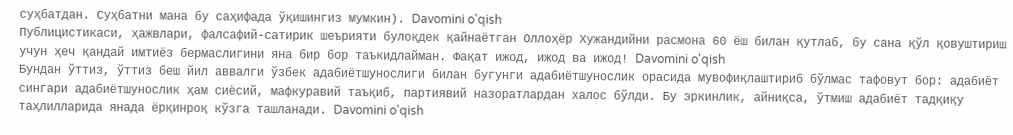суҳбатдан. Суҳбатни мана бу саҳифада ўқишингиз мумкин). Davomini o'qish
Публицистикаси, ҳажвлари, фалсафий-сатирик шеърияти булоқдек қайнаётган Оллоҳёр Хужандийни расмона 60 ёш билан қутлаб, бу сана қўл қовуштириш учун ҳеч қандай имтиёз бермаслигини яна бир бор таъкидлайман. Фақат ижод, ижод ва ижод! Davomini o'qish
Бундан ўттиз, ўттиз беш йил аввалги ўзбек адабиётшунослиги билан бугунги адабиётшунослик орасида мувофиқлаштириб бўлмас тафовут бор: адабиёт сингари адабиётшунослик ҳам сиёсий, мафкуравий таъқиб, партиявий назоратлардан халос бўлди. Бу эркинлик, айниқса, ўтмиш адабиёт тадқиқу таҳлилларида янада ёрқинроқ кўзга ташланади. Davomini o'qish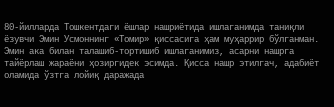80-йилларда Тошкентдаги ёшлар нашриётида ишлаганимда таниқли ёзувчи Эмин Усмоннинг «Томир» қиссасига ҳам муҳаррир бўлганман. Эмин ака билан талашиб-тортишиб ишлаганимиз, асарни нашрга тайёрлаш жараёни ҳозиргидек эсимда. Қисса нашр этилгач, адабиёт оламида ўзтга лойиқ даражада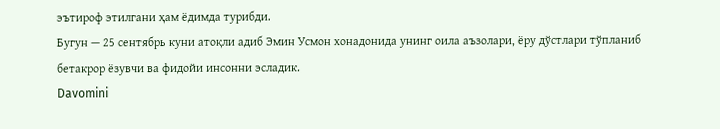эътироф этилгани ҳам ёдимда турибди.
Бугун — 25 сентябрь куни атоқли адиб Эмин Усмон хонадонида унинг оила аъзолари, ёру дўстлари тўпланиб бетакрор ёзувчи ва фидойи инсонни эсладик.
Davomini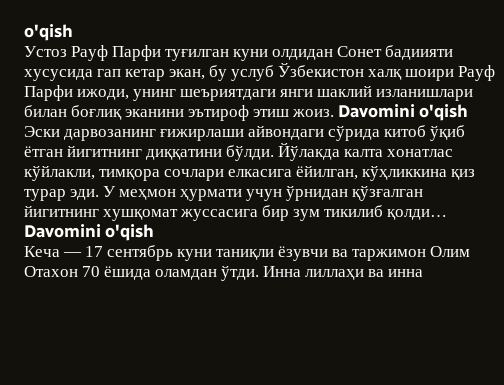o'qish
Устоз Рауф Парфи туғилган куни олдидан Сонет бадиияти хусусида гап кетар экан, бу услуб Ўзбекистон халқ шоири Рауф Парфи ижоди, унинг шеъриятдаги янги шаклий изланишлари билан боғлиқ эканини эътироф этиш жоиз. Davomini o'qish
Эски дарвозанинг ғижирлаши айвондаги сўрида китоб ўқиб ётган йигитнинг диққатини бўлди. Йўлакда калта хонатлас кўйлакли, тимқора сочлари елкасига ёйилган, кўҳликкина қиз турар эди. У меҳмон ҳурмати учун ўрнидан қўзғалган йигитнинг хушқомат жуссасига бир зум тикилиб қолди… Davomini o'qish
Кеча — 17 сентябрь куни таниқли ёзувчи ва таржимон Олим Отахон 70 ёшида оламдан ўтди. Инна лиллаҳи ва инна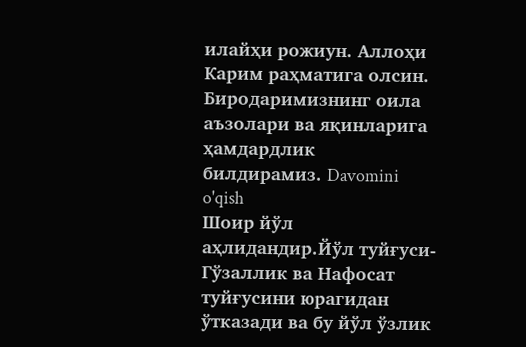илайҳи рожиун. Аллоҳи Карим раҳматига олсин. Биродаримизнинг оила аъзолари ва яқинларига ҳамдардлик билдирамиз. Davomini o'qish
Шоир йўл аҳлидандир.Йўл туйғуси-Гўзаллик ва Нафосат туйғусини юрагидан ўтказади ва бу йўл ўзлик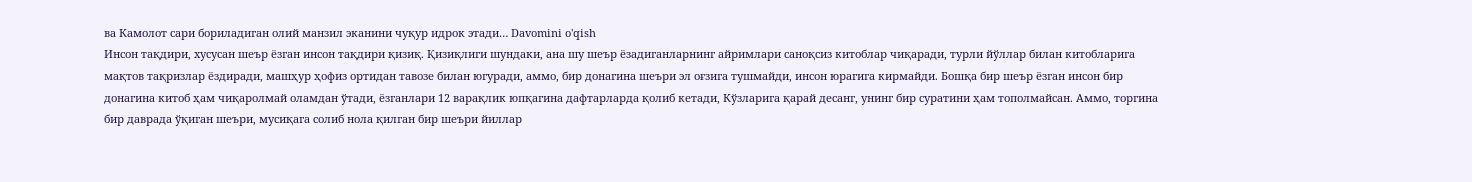ва Камолот сари бориладиган олий манзил эканини чуқур идрок этади… Davomini o'qish
Инсон тақдири, хусусан шеър ёзган инсон тақдири қизиқ. Қизиқлиги шундаки, ана шу шеър ёзадиганларнинг айримлари саноқсиз китоблар чиқаради, турли йўллар билан китобларига мақтов тақризлар ёздиради, машҳур ҳофиз ортидан тавозе билан югуради, аммо, бир донагина шеъри эл оғзига тушмайди, инсон юрагига кирмайди. Бошқа бир шеър ёзган инсон бир донагина китоб ҳам чиқаролмай оламдан ўтади, ёзганлари 12 варақлик юпқагина дафтарларда қолиб кетади, Кўзларига қарай десанг, унинг бир суратини ҳам тополмайсан. Аммо, торгина бир даврада ўқиган шеъри, мусиқага солиб нола қилган бир шеъри йиллар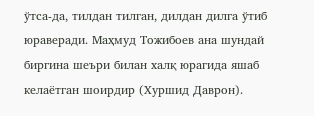ўтса-да, тилдан тилган, дилдан дилга ўтиб юраверади. Маҳмуд Тожибоев ана шундай биргина шеъри билан халқ юрагида яшаб келаётган шоирдир (Хуршид Даврон).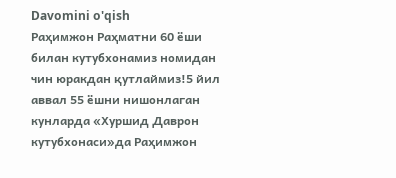Davomini o'qish
Раҳимжон Раҳматни 60 ёши билан кутубхонамиз номидан чин юракдан қутлаймиз!5 йил аввал 55 ёшни нишонлаган кунларда «Хуршид Даврон кутубхонаси»да Раҳимжон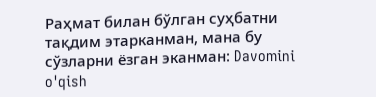Раҳмат билан бўлган суҳбатни тақдим этарканман, мана бу сўзларни ёзган эканман: Davomini o'qish